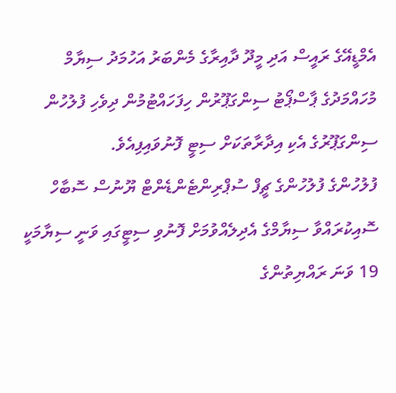އެމްޑީއޭގެ ރައީސް އަދި މީދޫ ދާއިރާގެ މެންބަރު އަހުމަދު ސިޔާމް މުހައްމަދުގެ ޕާސްޕޯޓު ސިންގަޕޫރުން ހިފަހައްޓުމުން ދިވެހި ފުލުހުން ސިންގަޕޫރުގެ އެކި އިދާރާތަކަށް ސިޓީ ފޮނުވައިފިއެވެ.
ފުލުހުންގެ ފުލުހުންގެ ޗީފް ސުޕްރިންޓެންޑެންޓް ޔޫނުސް ސޮބާހް ސޮއިކުރައްވާ ސިޔާމްގެ އެދިލެއްވުމަށް ފޮނުވި ސިޓީގައި ވަނީ ސިޔާމަކީ 19 ވަނަ ރައްޔިތުންގެ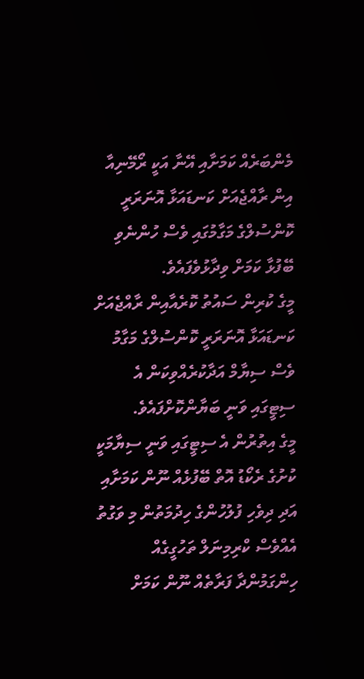މެންބަރެއް ކަމަށާއި އޭނާ އަކީ ރޯމޭނިއާ އިން ރާއްޖެއަށް ކަނޑައަޅާ އޮނަރަރީ ކޮންސުލްގެ މަގާމުގައި ވެސް ހުންނެވި ބޭފުޅާ ކަމަށް ވިދާޅުވެފައެވެ.
މީގެ ކުރިން ސައުތު ކޮރެއާއިން ރާއްޖެއަށް ކަނޑައަޅާ އޮނަރަރީ ކޮންސުލްގެ މަގާމު ވެސް ސިޔާމް އަދާކުރެއްވިކަން އެ ސިޓީގައި ވަނީ ބަޔާންކޮށްފައެވެ.
މީގެ އިތުރުން އެ ސިޓީގައި ވަނީ ސިޔާމަކީ ކުށުގެ ރެކޯޑު އޮތް ބޭފުޅެއް ނޫން ކަމަށާއި އަދި ދިވެހި ފުލުހުންގެ ހިދުމަތުން މި ވަގުތު އެއްވެސް ކްރިމިނަލް ތަހުގީގެއް ހިންގަމުންދާ ފަރާތެއް ނޫން ކަމަށް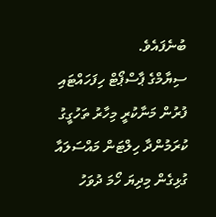ބުނެފައެވެ.
ސިޔާމްގެ ޕާސްޕޯޓް ހިފަހައްޓައި ފުރުން މަނާކުރީ މިހާރު ތަހުގީގު ކުރަމުންދާ ހިލްޓަން މައްސަލައާ ގުޅިގެން މިދިޔަ ހޯމަ ދުވަހު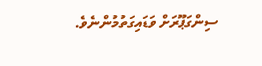ސިންގަޕޫރަށް ވަޑައިގަތުމުންނެވެ.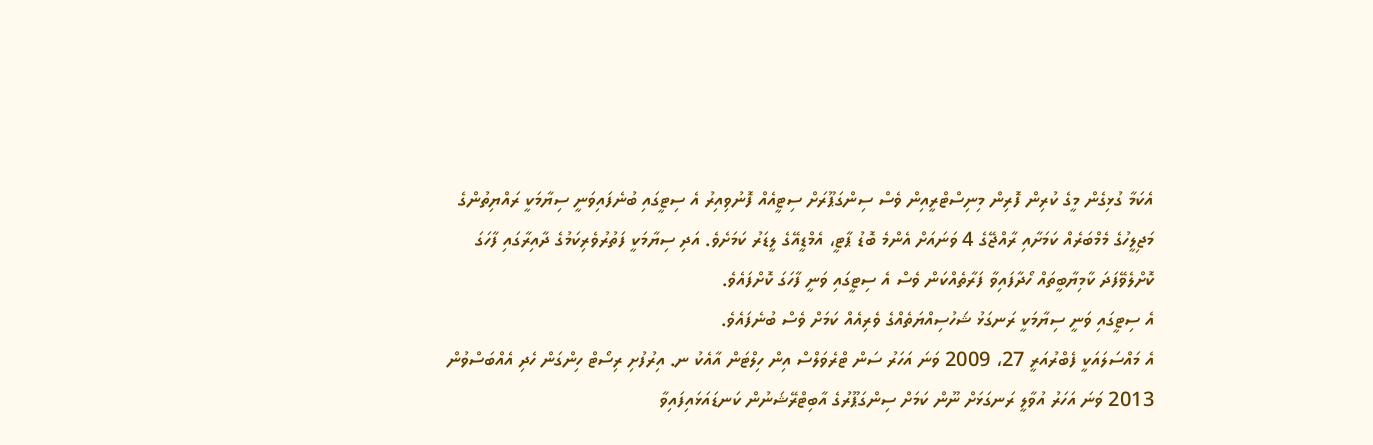އެކަމާ ގުޅިގެން މީގެ ކުރިން ފޮރިން މިނިސްޓްރީއިން ވެސް ސިންގަޕޫރަށް ސިޓީއެއް ފޮނުވިއިރު އެ ސިޓީގައި ބުނެފައިވަނީ ސިޔާމަކީ ރައްޔިތުންގެ މަޖިލީހުގެ މެމްބަރެއް ކަމަށާއި ރާއްޖޭގެ 4 ވަނައަށް އެންމެ ބޮޑު ޕާޓީ، އެމްޑީއޭގެ ލީޑަރު ކަމަށެވެ. އަދި ސިޔާމަކީ ފަތުރުވެރިކަމުގެ ދާއިރާގައި ފާހަގަ ކޮށްލެވޭފަދަ ކާމިޔާބީތައް ހޯދާފައިވާ ފަރާތެއްކަން ވެސް އެ ސިޓީގައި ވަނީ ފާހަގަ ކޮށްފައެވެ.
އެ ސިޓީގައި ވަނީ ސިޔާމަކީ ރަނގަޅު ޝަހުސިއްޔަތެއްގެ ވެރިއެއް ކަމަށް ވެސް ބުނެފައެވެ.
އެ މައްސަލައަކީ ފެބްރުއަރީ 27، 2009 ވަނަ އަހަރު ސަން ޓްރެވަލްސް އިން ހިލްޓަން އާއެކު ނ. އިރުފުށި ރިސޯޓް ހިންގަން ހެދި އެއްބަސްވުން 2013 ވަނަ އަހަރު އުވާލީ ރަނގަޅަށް ނޫން ކަމަށް ސިންގަޕޫރުގެ އާބިޓްރޭޝަނުން ކަނޑައަޅައިފައިވާ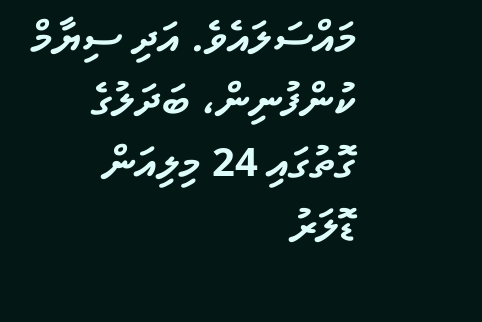މައްސަލައެވެ. އަދި ސިޔާމް ކުންފުނިން، ބަދަލުގެ ގޮތުގައި 24 މިލިއަން ޑޮލަރު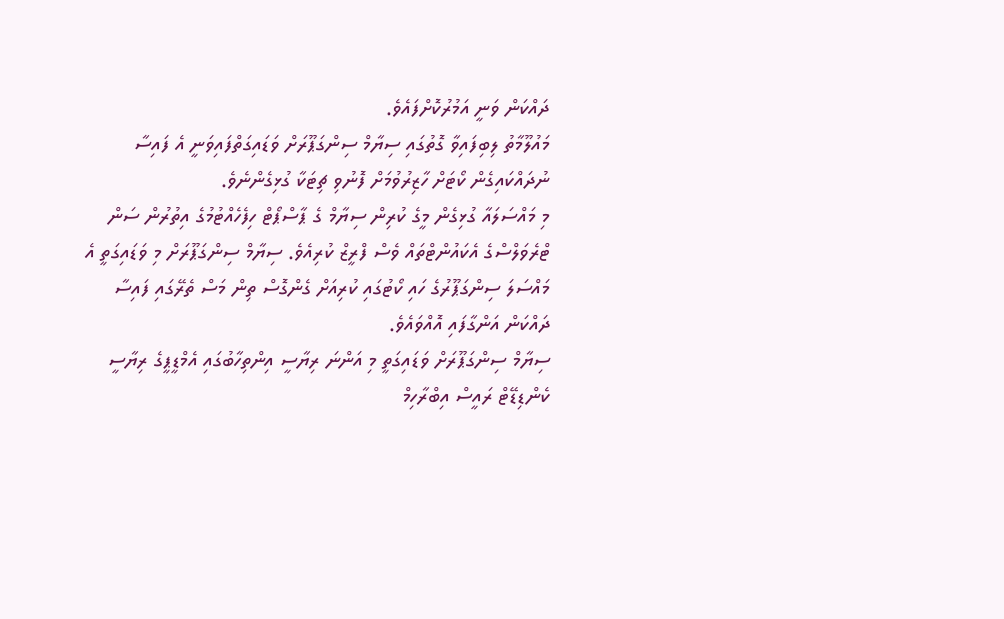ދައްކަން ވަނީ އަމުރުކޮށްފައެވެ.
މައުލޫމާތު ލިބިފައިވާ ގޮތުގައި ސިޔާމް ސިންގަޕޫރަށް ވަޑައިގަތްފައިވަނީ އެ ފައިސާ ނުދައްކައިގެން ކޯޓަށް ހާޒިރުވުމަށް ފޮނުވި ޗިޓަކާ ގުޅިގެންނެވެ.
މި މައްސަލައާ ގުޅިގެން މީގެ ކުރިން ސިޔާމް ގެ ޕާސްޕޯޓް ހިފެހެއްޓުމުގެ އިތުރުން ސަން ޓްރެވަލްސްގެ އެކައުންޓްތައް ވެސް ފްރީޒް ކުރިއެވެ. ސިޔާމް ސިންގަޕޫރަށް މި ވަޑައިގަތީ އެ މައްސަލަ ސިންގަޕޫރުގެ ހައި ކޯޓުގައި ކުރިއަށް ގެންގޮސް ތިން މަސް ތެރޭގައި ފައިސާ ދައްކަން އަންގާފައި އޮއްވައެވެ.
ސިޔާމް ސިންގަޕޫރަށް ވަޑައިގަތީ މި އަންނަ ރިޔާސީ އިންތިހާބުގައި އެމްޑީޕީގެ ރިޔާސީ ކެންޑިޑޭޓް ރައީސް އިބްރާހިމް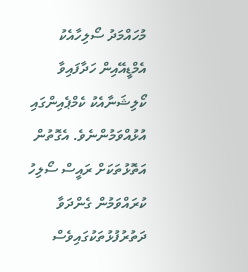މުހައްމަދު ސޯލިހާއެކު އެމްޑީއޭއިން ހަދާފައިވާ ކޯލިޝަނާއެކު ކެމްޕެއިންގައި އުޅުއްވަމުންނެވެ. އެގޮތުން އަތޮޅުތަކަށް ރައީސް ސޯލިހު ކުރައްވަމުން ގެންދަވާ ދަތުރުފުޅުތަކުގައިވެސް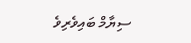ސިޔާމް ބައިވެރިވެ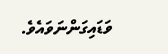ވަޑައިގަންނަވައެވެ.